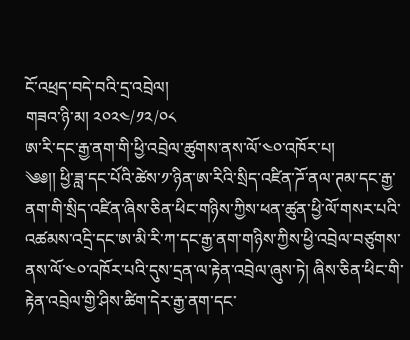ངོ་འཕྲད་བདེ་བའི་དྲ་འབྲེལ།
གཟའ་ཉི་མ། ༢༠༢༤/༡༢/༠༨
ཨ་རི་དང་རྒྱ་ནག་གི་ཕྱི་འབྲེལ་ཚུགས་ནས་ལོ་༤༠་འཁོར་པ།
༄༅།། ཕྱི་ཟླ་དང་པོའི་ཚེས་༡་ཉིན་ཨ་རིའི་སྲིད་འཛིན་ཌོ་ནལ་ཊམ་དང་རྒྱ་ནག་གི་སྲིད་འཛིན་ཞིས་ཅིན་ཕིང་གཉིས་ཀྱིས་ཕན་ཚུན་ཕྱི་ལོ་གསར་པའི་འཚམས་འདྲི་དང་ཨ་མི་རི་ཀ་དང་རྒྱ་ནག་གཉིས་ཀྱིས་ཕྱི་འབྲེལ་བཙུགས་ནས་ལོ་༤༠་འཁོར་པའི་དུས་དྲན་ལ་རྟེན་འབྲེལ་ཞུས་ཏེ། ཞིས་ཅིན་ཕིང་གི་རྟེན་འབྲེལ་གྱི་ཤིས་ཚིག་དེར་རྒྱ་ནག་དང་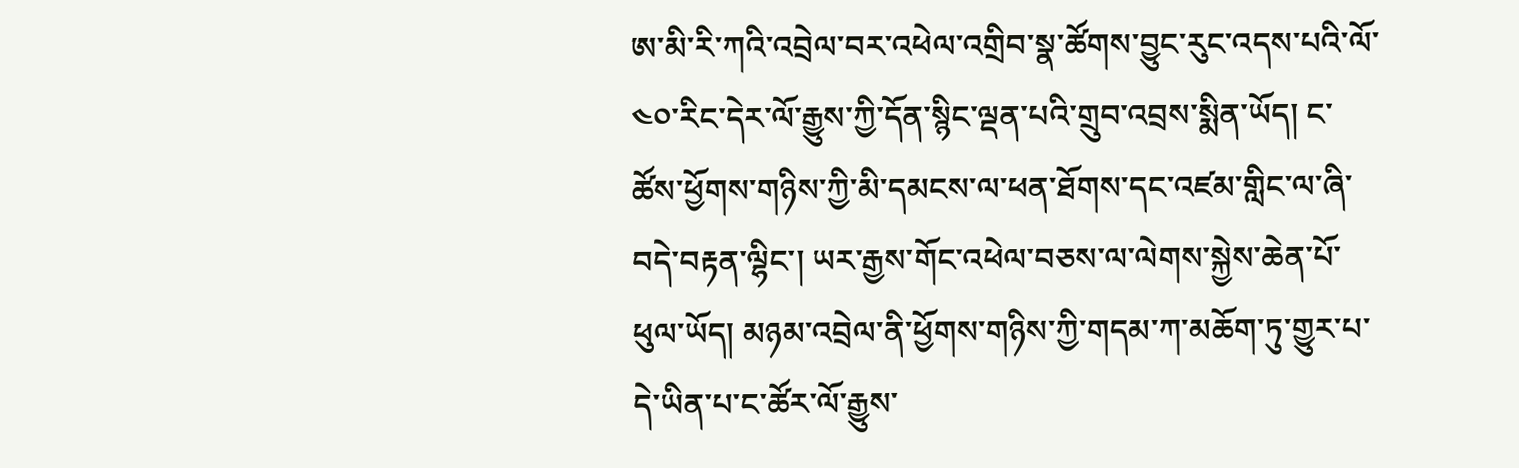ཨ་མི་རི་ཀའི་འབྲེལ་བར་འཕེལ་འགྲིབ་སྣ་ཚོགས་བྱུང་རུང་འདས་པའི་ལོ་༤༠་རིང་དེར་ལོ་རྒྱུས་ཀྱི་དོན་སྙིང་ལྡན་པའི་གྲུབ་འབྲས་སྨིན་ཡོད། ང་ཚོས་ཕྱོགས་གཉིས་ཀྱི་མི་དམངས་ལ་ཕན་ཐོགས་དང་འཛམ་གླིང་ལ་ཞི་བདེ་བརྟན་ལྷིང་། ཡར་རྒྱས་གོང་འཕེལ་བཅས་ལ་ལེགས་སྐྱེས་ཆེན་པོ་ཕུལ་ཡོད། མཉམ་འབྲེལ་ནི་ཕྱོགས་གཉིས་ཀྱི་གདམ་ཀ་མཆོག་ཏུ་གྱུར་པ་དེ་ཡིན་པ་ང་ཚོར་ལོ་རྒྱུས་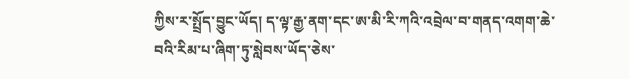ཀྱིས་ར་སྤྲོད་བྱུང་ཡོད། ད་ལྟ་རྒྱ་ནག་དང་ཨ་མི་རི་ཀའི་འབྲེལ་བ་གནད་འགག་ཆེ་བའི་རིམ་པ་ཞིག་ཏུ་སླེབས་ཡོད་ཅེས་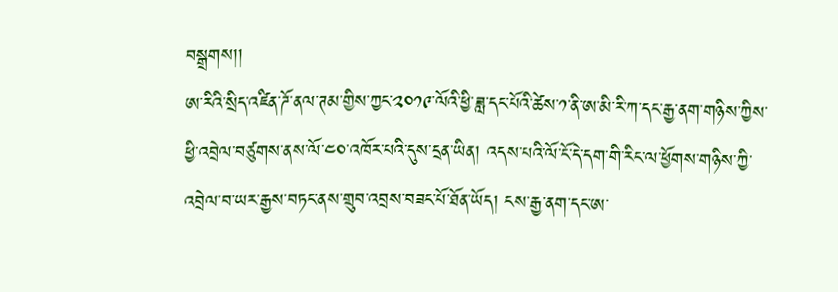བསྒྲགས།།
ཨ་རིའི་སྲིད་འཛིན་ཌོ་ནལ་ཊམ་གྱིས་ཀྱང་༢༠༡༩་ལོའི་ཕྱི་ཟླ་དང་པོའི་ཚེས་༡་ནི་ཨ་མི་རི་ཀ་དང་རྒྱ་ནག་གཉིས་ཀྱིས་ཕྱི་འབྲེལ་བཙུགས་ནས་ལོ་༤༠་འཁོར་པའི་དུས་དྲན་ཡིན། འདས་པའི་ལོ་ངོ་དེ་དག་གི་རིང་ལ་ཕྱོགས་གཉིས་ཀྱི་འབྲེལ་བ་ཡར་རྒྱས་བཏང་ནས་གྲུབ་འབྲས་བཟང་པོ་ཐོན་ཡོད། ངས་རྒྱ་ནག་དང་ཨ་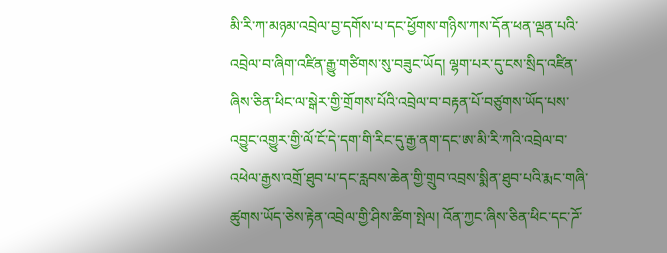མི་རི་ཀ་མཉམ་འབྲེལ་བྱ་དགོས་པ་དང་ཕྱོགས་གཉིས་ཀས་དོན་ཕན་ལྡན་པའི་འབྲེལ་བ་ཞིག་འཛིན་རྒྱུ་གཙིགས་སུ་བཟུང་ཡོད། ལྷག་པར་དུ་ངས་སྲིད་འཛིན་ཞིས་ཅིན་ཕིང་ལ་སྒེར་གྱི་གྲོགས་པོའི་འབྲེལ་བ་བརྟན་པོ་བཙུགས་ཡོད་པས་འབྱུང་འགྱུར་གྱི་ལོ་ངོ་དེ་དག་གི་རིང་དུ་རྒྱ་ནག་དང་ཨ་མི་རི་ཀའི་འབྲེལ་བ་འཕེལ་རྒྱས་འགྲོ་ཐུབ་པ་དང་རླབས་ཆེན་གྱི་གྲུབ་འབྲས་སྨིན་ཐུབ་པའི་རྨང་གཞི་ཚུགས་ཡོད་ཅེས་རྟེན་འབྲེལ་གྱི་ཤིས་ཚིག་སྤེལ། འོན་ཀྱང་ཞིས་ཅིན་ཕིང་དང་ཌོ་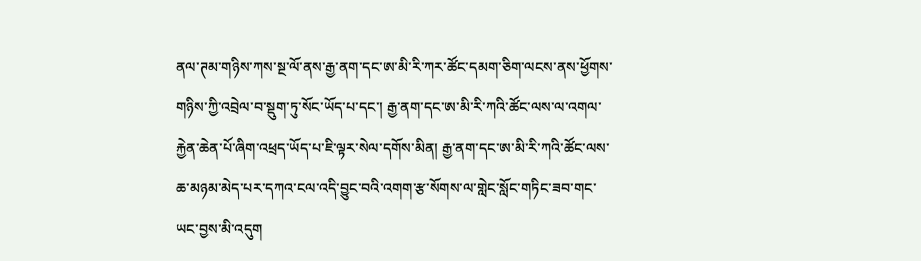ནལ་ཊམ་གཉིས་ཀས་སྔ་ལོ་ནས་རྒྱ་ནག་དང་ཨ་མི་རི་ཀར་ཚོང་དམག་ཅིག་ལངས་ནས་ཕྱོགས་གཉིས་ཀྱི་འབྲེལ་བ་སྡུག་ཏུ་སོང་ཡོད་པ་དང་། རྒྱ་ནག་དང་ཨ་མི་རི་ཀའི་ཚོང་ལས་ལ་འགལ་རྐྱེན་ཆེན་པོ་ཞིག་འཕྲད་ཡོད་པ་ཇི་ལྟར་སེལ་དགོས་མིན། རྒྱ་ནག་དང་ཨ་མི་རི་ཀའི་ཚོང་ལས་ཆ་མཉམ་མེད་པར་དཀའ་ངལ་འདི་བྱུང་བའི་འགག་རྩ་སོགས་ལ་གླེང་སློང་གཏིང་ཟབ་གང་ཡང་བྱས་མི་འདུག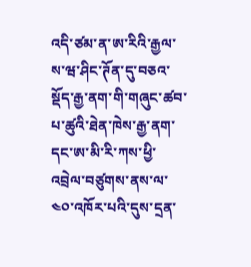འདི་ཙམ་ན་ཨ་རིའི་རྒྱལ་ས་ཝ་ཤིང་ཊོན་དུ་བཅའ་སྡོད་རྒྱ་ནག་གི་གཞུང་ཚབ་པ་ཚུའི་ཐེན་ཁེས་རྒྱ་ནག་དང་ཨ་མི་རི་ཀས་ཕྱི་འབྲེལ་བཙུགས་ནས་ལ་༤༠་འཁོར་པའི་དུས་དྲན་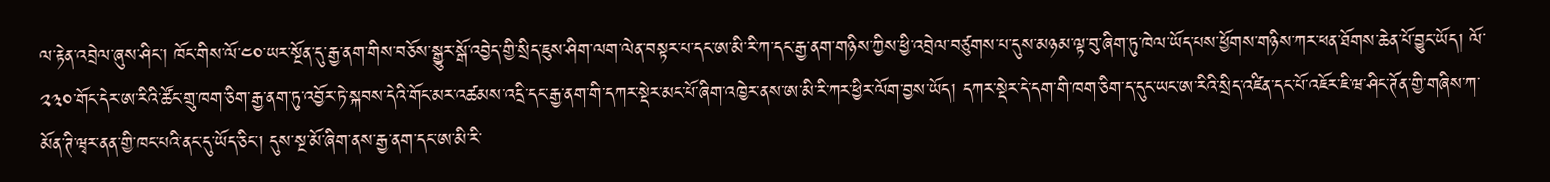ལ་རྟེན་འབྲེལ་ཞུས་ཤིང་། ཁོང་གིས་ལོ་༤༠་ཡར་སྔོན་དུ་རྒྱ་ནག་གིས་བཅོས་སྒྱུར་སྒོ་འབྱེད་གྱི་སྲིད་ཇུས་ཤིག་ལག་ལེན་བསྟར་པ་དང་ཨ་མི་རི་ཀ་དང་རྒྱ་ནག་གཉིས་ཀྱིས་ཕྱི་འབྲེལ་བཙུགས་པ་དུས་མཉམ་ལྟ་བུ་ཞིག་ཏུ་ཁེལ་ཡོད་པས་ཕྱོགས་གཉིས་ཀར་ཕན་ཐོགས་ཆེན་པོ་བྱུང་ཡོད། ལོ་༢༣༠་གོང་དེར་ཨ་རིའི་ཚོང་གྲུ་ཁག་ཅིག་རྒྱ་ནག་ཏུ་འབྱོར་ཏེ་སྐབས་དེའི་གོང་མར་འཚམས་འདྲི་དང་རྒྱ་ནག་གི་དཀར་སྡེར་མང་པོ་ཞིག་འཁྱེར་ནས་ཨ་མི་རི་ཀར་ཕྱིར་ལོག་བྱས་ཡོད། དཀར་སྡེར་དེ་དག་གི་ཁག་ཅིག་ད་དུང་ཡང་ཨ་རིའི་སྲིད་འཛིན་དང་པོ་འཇོར་ཇི་ཝ་ཤིང་ཊོན་གྱི་གཞིས་ཀ་མོན་ཊི་ཝྭར་ནན་གྱི་ཁང་པའི་ནང་དུ་ཡོད་ཅིང་། དུས་སྔ་མོ་ཞིག་ནས་རྒྱ་ནག་དང་ཨ་མི་རི་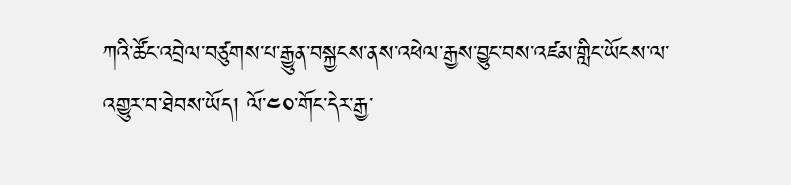ཀའི་ཚོང་འབྲེལ་བཙུགས་པ་རྒྱུན་བསྐྱངས་ནས་འཕེལ་རྒྱས་བྱུང་བས་འཛམ་གླིང་ཡོངས་ལ་འགྱུར་བ་ཐེབས་ཡོད། ལོ་༤༠་གོང་དེར་རྒྱ་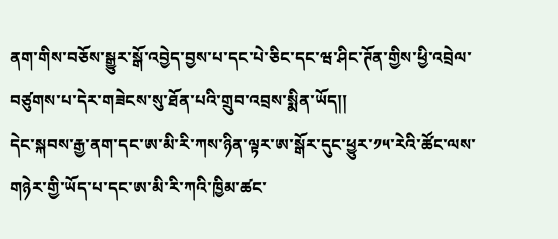ནག་གིས་བཅོས་སྒྱུར་སྒོ་འབྱེད་བྱས་པ་དང་པེ་ཅིང་དང་ཝ་ཤིང་ཊོན་གྱིས་ཕྱི་འབྲེལ་བཙུགས་པ་དེར་གཟེངས་སུ་ཐོན་པའི་གྲུབ་འབྲས་སྨིན་ཡོད།།
དེང་སྐབས་རྒྱ་ནག་དང་ཨ་མི་རི་ཀས་ཉིན་ལྟར་ཨ་སྒོར་དུང་ཕྱུར་༡༥་རེའི་ཚོང་ལས་གཉེར་གྱི་ཡོད་པ་དང་ཨ་མི་རི་ཀའི་ཁྱིམ་ཚང་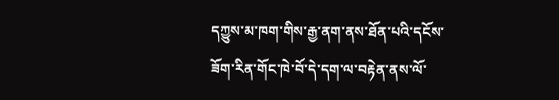དཀྱུས་མ་ཁག་གིས་རྒྱ་ནག་ནས་ཐོན་པའི་དངོས་ཟོག་རིན་གོང་ཁེ་བོ་དེ་དག་ལ་བརྟེན་ནས་ལོ་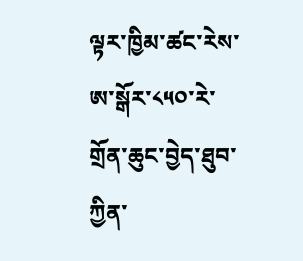ལྟར་ཁྱིམ་ཚང་རེས་ཨ་སྒོར་༨༥༠་རེ་གྲོན་ཆུང་བྱེད་ཐུབ་ཀྱིན་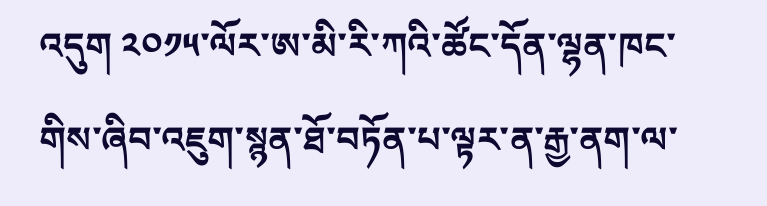འདུག ༢༠༡༥་ལོར་ཨ་མི་རི་ཀའི་ཚོང་དོན་ལྷན་ཁང་གིས་ཞིབ་འཇུག་སྙན་ཐོ་བཏོན་པ་ལྟར་ན་རྒྱ་ནག་ལ་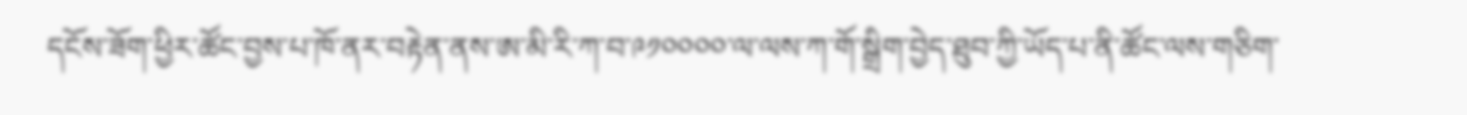དངོས་ཟོག་ཕྱིར་ཚོང་བྱས་པ་ཁོ་ནར་བརྟེན་ནས་ཨ་མི་རི་ཀ་བ་༩༡༠༠༠༠་ལ་ལས་ཀ་གོ་སྒྲིག་བྱེད་ཐུབ་ཀྱི་ཡོད་པ་ནི་ཚོང་ལས་གཅིག་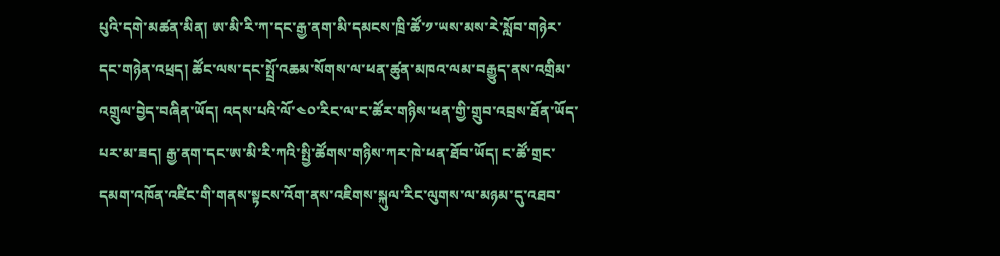པུའི་དགེ་མཚན་མིན། ཨ་མི་རི་ཀ་དང་རྒྱ་ནག་མི་དམངས་ཁྲི་ཚོ་༡་ཡས་མས་རེ་སློབ་གཉེར་དང་གཉེན་འཕྲད། ཚོང་ལས་དང་སྤྲོ་འཆམ་སོགས་ལ་ཕན་ཚུན་མཁའ་ལམ་བརྒྱུད་ནས་འགྲིམ་འགྲུལ་བྱེད་བཞིན་ཡོད། འདས་པའི་ལོ་༤༠་རིང་ལ་ང་ཚོར་གཉིས་ཕན་གྱི་གྲུབ་འབྲས་ཐོན་ཡོད་པར་མ་ཟད། རྒྱ་ནག་དང་ཨ་མི་རི་ཀའི་སྤྱི་ཚོགས་གཉིས་ཀར་ཁེ་ཕན་ཐོབ་ཡོད། ང་ཚོ་གྲང་དམག་འཁོན་འཛིང་གི་གནས་སྟངས་འོག་ནས་འཇིགས་སྐུལ་རིང་ལུགས་ལ་མཉམ་དུ་འཐབ་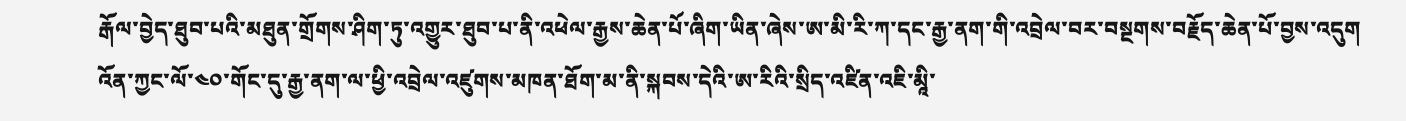རྒོལ་བྱེད་ཐུབ་པའི་མཐུན་གྲོགས་ཤིག་ཏུ་འགྱུར་ཐུབ་པ་ནི་འཕེལ་རྒྱས་ཆེན་པོ་ཞིག་ཡིན་ཞེས་ཨ་མི་རི་ཀ་དང་རྒྱ་ནག་གི་འབྲེལ་བར་བསྔགས་བརྗོད་ཆེན་པོ་བྱས་འདུག
འོན་ཀྱང་ལོ་༤༠་གོང་དུ་རྒྱ་ནག་ལ་ཕྱི་འབྲེལ་འཛུགས་མཁན་ཐོག་མ་ནི་སྐབས་དེའི་ཨ་རིའི་སྲིད་འཛིན་འཇི་མཱི་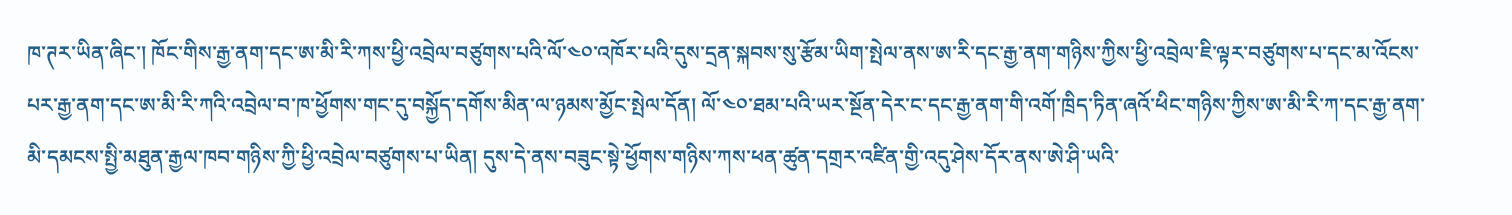ཁ་ཊར་ཡིན་ཞིང་། ཁོང་གིས་རྒྱ་ནག་དང་ཨ་མི་རི་ཀས་ཕྱི་འབྲེལ་བཙུགས་པའི་ལོ་༤༠་འཁོར་པའི་དུས་དྲན་སྐབས་སུ་རྩོམ་ཡིག་སྤེལ་ནས་ཨ་རི་དང་རྒྱ་ནག་གཉིས་ཀྱིས་ཕྱི་འབྲེལ་ཇི་ལྟར་བཙུགས་པ་དང་མ་འོངས་པར་རྒྱ་ནག་དང་ཨ་མི་རི་ཀའི་འབྲེལ་བ་ཁ་ཕྱོགས་གང་དུ་བསྐྱོད་དགོས་མིན་ལ་ཉམས་མྱོང་སྤེལ་དོན། ལོ་༤༠་ཐམ་པའི་ཡར་སྔོན་དེར་ང་དང་རྒྱ་ནག་གི་འགོ་ཁྲིད་ཏིན་ཞའོ་ཕིང་གཉིས་ཀྱིས་ཨ་མི་རི་ཀ་དང་རྒྱ་ནག་མི་དམངས་སྤྱི་མཐུན་རྒྱལ་ཁབ་གཉིས་ཀྱི་ཕྱི་འབྲེལ་བཙུགས་པ་ཡིན། དུས་དེ་ནས་བཟུང་སྟེ་ཕྱོགས་གཉིས་ཀས་ཕན་ཚུན་དགྲར་འཛིན་གྱི་འདུ་ཤེས་དོར་ནས་ཨེ་ཤི་ཡའི་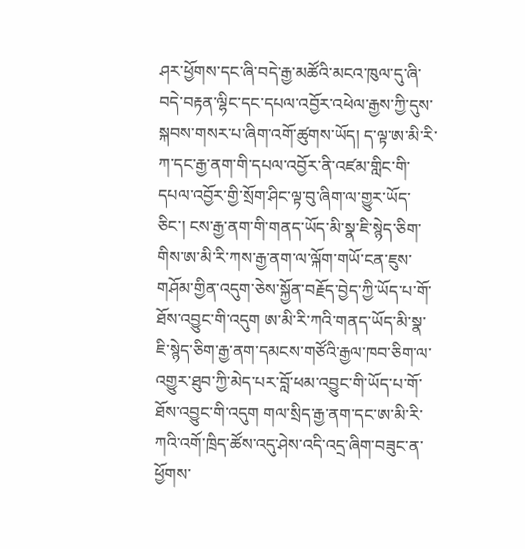ཤར་ཕྱོགས་དང་ཞི་བདེ་རྒྱ་མཚོའི་མངའ་ཁུལ་དུ་ཞི་བདེ་བརྟན་ལྷིང་དང་དཔལ་འབྱོར་འཕེལ་རྒྱས་ཀྱི་དུས་སྐབས་གསར་པ་ཞིག་འགོ་ཚུགས་ཡོད། ད་ལྟ་ཨ་མི་རི་ཀ་དང་རྒྱ་ནག་གི་དཔལ་འབྱོར་ནི་འཛམ་གླིང་གི་དཔལ་འབྱོར་གྱི་སྲོག་ཤིང་ལྟ་བུ་ཞིག་ལ་གྱུར་ཡོད་ཅིང་། ངས་རྒྱ་ནག་གི་གནད་ཡོད་མི་སྣ་ཇི་སྙེད་ཅིག་གིས་ཨ་མི་རི་ཀས་རྒྱ་ནག་ལ་ལྐོག་གཡོ་ངན་ཇུས་གཤོམ་གྱིན་འདུག་ཅེས་སྐྱོན་བརྗོད་བྱེད་ཀྱི་ཡོད་པ་གོ་ཐོས་འབྱུང་གི་འདུག ཨ་མི་རི་ཀའི་གནད་ཡོད་མི་སྣ་ཇི་སྙེད་ཅིག་རྒྱ་ནག་དམངས་གཙོའི་རྒྱལ་ཁབ་ཅིག་ལ་འགྱུར་ཐུབ་ཀྱི་མེད་པར་བློ་ཕམ་འབྱུང་གི་ཡོད་པ་གོ་ཐོས་འབྱུང་གི་འདུག གལ་སྲིད་རྒྱ་ནག་དང་ཨ་མི་རི་ཀའི་འགོ་ཁྲིད་ཚོས་འདུ་ཤེས་འདི་འདྲ་ཞིག་བཟུང་ན་ཕྱོགས་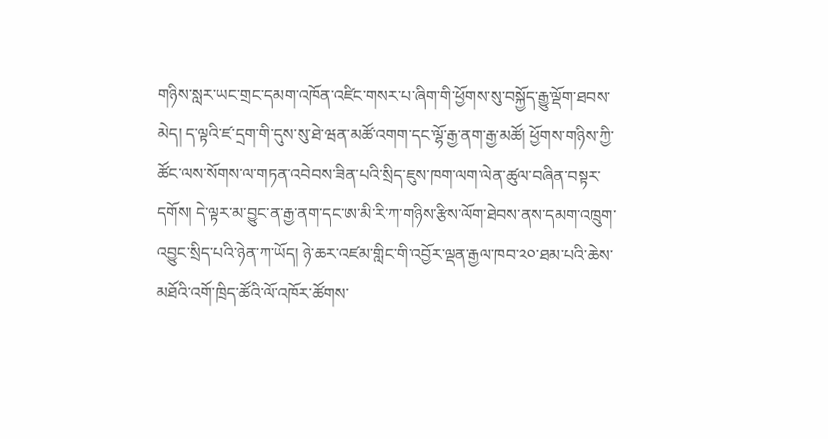གཉིས་སླར་ཡང་གྲང་དམག་འཁོན་འཛིང་གསར་པ་ཞིག་གི་ཕྱོགས་སུ་བསྐྱོད་རྒྱུ་ལྡོག་ཐབས་མེད། ད་ལྟའི་ཛ་དྲག་གི་དུས་སུ་ཐེ་ཝན་མཚོ་འགག་དང་ལྷོ་རྒྱ་ནག་རྒྱ་མཚོ། ཕྱོགས་གཉིས་ཀྱི་ཚོང་ལས་སོགས་ལ་གཏན་འབེབས་ཟིན་པའི་སྲིད་ཇུས་ཁག་ལག་ལེན་ཚུལ་བཞིན་བསྟར་དགོས། དེ་ལྟར་མ་བྱུང་ན་རྒྱ་ནག་དང་ཨ་མི་རི་ཀ་གཉིས་རྩིས་ལོག་ཐེབས་ནས་དམག་འཁྲུག་འབྱུང་སྲིད་པའི་ཉེན་ཀ་ཡོད། ཉེ་ཆར་འཛམ་གླིང་གི་འབྱོར་ལྡན་རྒྱལ་ཁབ་༢༠་ཐམ་པའི་ཆེས་མཐོའི་འགོ་ཁྲིད་ཚོའི་ལོ་འཁོར་ཚོགས་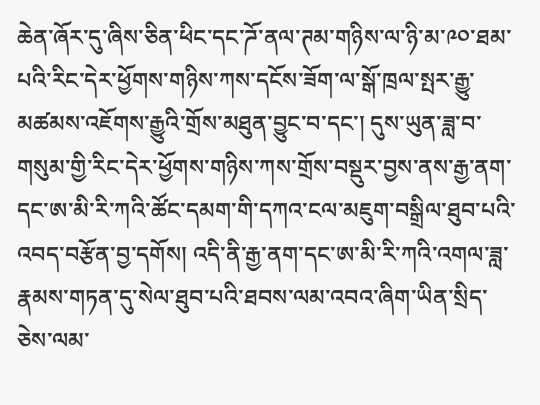ཆེན་ཞོར་དུ་ཞིས་ཅིན་ཕིང་དང་ཌོ་ནལ་ཊམ་གཉིས་ལ་ཉི་མ་༩༠་ཐམ་པའི་རིང་དེར་ཕྱོགས་གཉིས་ཀས་དངོས་ཟོག་ལ་སྒོ་ཁྲལ་སྤར་རྒྱུ་མཚམས་འཇོགས་རྒྱུའི་གྲོས་མཐུན་བྱུང་བ་དང་། དུས་ཡུན་ཟླ་བ་གསུམ་གྱི་རིང་དེར་ཕྱོགས་གཉིས་ཀས་གྲོས་བསྡུར་བྱས་ནས་རྒྱ་ནག་དང་ཨ་མི་རི་ཀའི་ཚོང་དམག་གི་དཀའ་ངལ་མཇུག་བསྒྲིལ་ཐུབ་པའི་འབད་བརྩོན་བྱ་དགོས། འདི་ནི་རྒྱ་ནག་དང་ཨ་མི་རི་ཀའི་འགལ་ཟླ་རྣམས་གཏན་དུ་སེལ་ཐུབ་པའི་ཐབས་ལམ་འབའ་ཞིག་ཡིན་སྲིད་ཅེས་ལམ་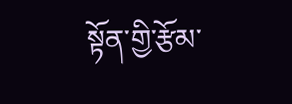སྟོན་གྱི་རྩོམ་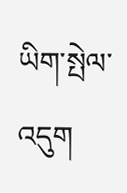ཡིག་སྤེལ་འདུག